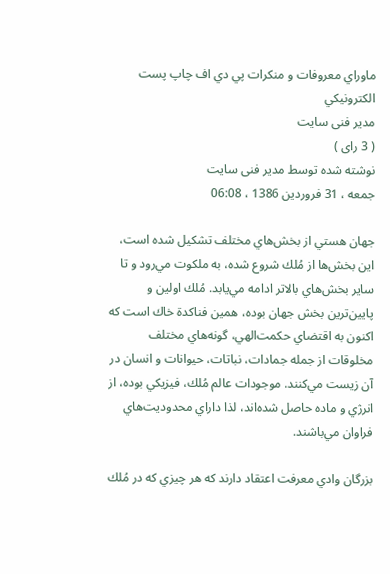ماوراي معروفات و منكرات پي دي اف چاپ پست الكترونيكي
مدیر فنی سایت
( 3 رای )
نوشته شده توسط مدیر فنی سایت
جمعه ، 31 فروردين 1386 ، 06:08

جهان هستي از بخش‌هاي مختلف تشكيل شده است، اين بخش‌ها از مُلك شروع شده، به ملكوت مي‌رود و تا ساير بخش‌هاي بالاتر ادامه مي‌يابد. مُلك اولين و پايين‌ترين بخش جهان بوده، همين فناكدة خاك است كه اكنون به اقتضاي حكمت‌الهي، گونه‌هاي مختلف مخلوقات از جمله جمادات، نباتات، حيوانات و انسان در آن زيست مي‌كنند. موجودات عالم مُلك، فيزيكي بوده، از انرژي و ماده حاصل شده‌اند، لذا داراي محدوديت‌هاي فراوان مي‌باشند.

بزرگان وادي معرفت اعتقاد دارند كه هر چيزي كه در مُلك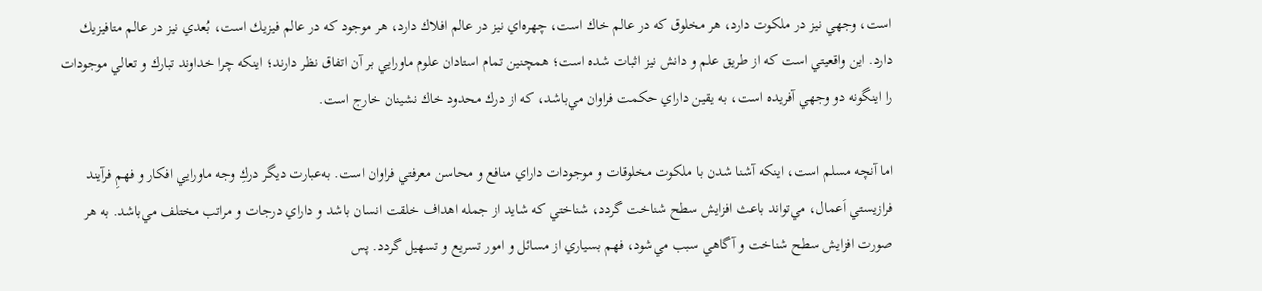است، وجهي نيز در ملكوت دارد، هر مخلوق كه در عالم خاك است، چهره‌اي نيز در عالم افلاك دارد، هر موجود كه در عالم فيزيك است، بُعدي نيز در عالم متافيزيك دارد. اين واقعيتي است كه از طريق علم و دانش نيز اثبات شده است؛ همچنين تمام استادان علوم ماورايي بر آن اتفاق نظر دارند؛ اينكه چرا خداوند تبارك و تعالي موجودات را اينگونه دو وجهي آفريده است، به يقين داراي حكمت فراوان مي‌باشد، كه از درك محدود خاك نشينان خارج است.

اما آنچه مسلم است، اينكه آشنا شدن با ملكوت مخلوقات و موجودات داراي منافع و محاسن معرفتي فراوان است. به‌عبارت ديگر دركِ وجه ماورايي افكار و فهم‌ِ فرآيند فرازيستي اَعمال، مي‌تواند باعث افزايش سطح شناخت گردد، شناختي كه شايد از جمله اهداف خلقت انسان باشد و داراي درجات و مراتب مختلف مي‌باشد. به هر صورت افزايش سطح شناخت و آگاهي سبب مي‌شود، فهم بسياري از مسائل و امور تسريع و تسهيل گردد. پس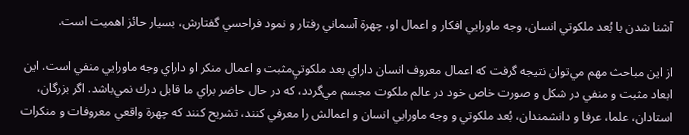آشنا شدن با بُعد ملكوتي انسان، وجه ماورايي افكار و اعمال او، چهرة آسماني رفتار و نمود فراحسي گفتارش، بسيار حائز اهميت است.

از اين مباحث مهم مي‌توان نتيجه گرفت كه اعمال معروف انسان داراي بعد ملكوتي‌ِمثبت و اعمال منكر او داراي وجه ماورايي منفي است. اين ابعاد مثبت و منفي در شكل و صورت خاص خود در عالم ملكوت مجسم مي‌گردد، كه در حال حاضر براي ما قابل درك نمي‌باشد. اگر بزرگان، استادان، علما، عرفا و دانشمندان، بُعد ملكوتي و وجه ماورايي انسان و اعمالش را معرفي كنند، تشريح كنند كه چهرة واقعي معروفات و منكرات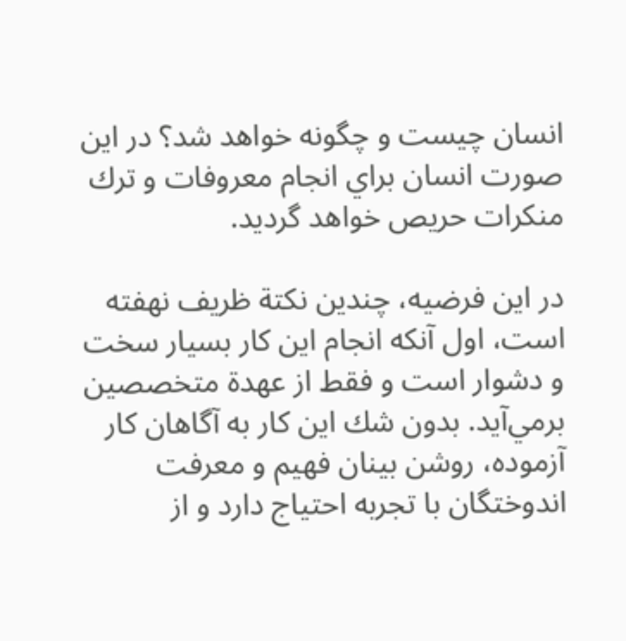انسان چيست و چگونه خواهد شد؟ در اين صورت انسان براي انجام معروفات و ترك منكرات حريص خواهد گرديد.

در اين فرضيه، چندين نكتة ظريف نهفته است، اول آنكه انجام اين كار بسيار سخت و دشوار است و فقط از عهدة متخصصين برمي‌آيد. بدون شك اين كار به آگاهان كار آزموده، روشن بينان فهيم و معرفت اندوختگان با تجربه احتياج دارد و از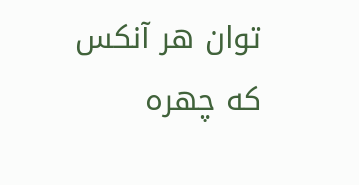توان هر آنكس كه چهره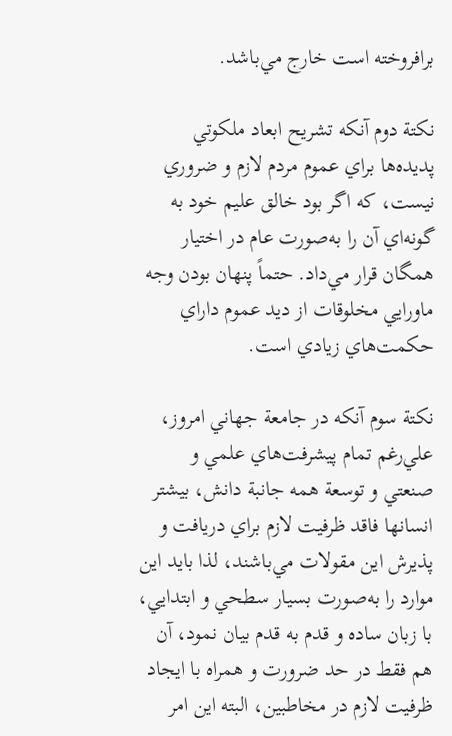برافروخته است خارج مي‌‌باشد.

نكتة دوم آنكه تشريح ابعاد ملكوتي پديده‌ها براي عموم مردم لازم و ضروري نيست، كه اگر بود خالق عليم خود به گونه‌اي آن را به‌صورت عام در اختيار همگان قرار مي‌داد. حتماً پنهان بودن وجه ماورايي مخلوقات از ديد عموم داراي حكمت‌هاي زيادي است.

نكتة سوم آنكه در جامعة جهاني امروز، علي‌رغم تمام پيشرفت‌هاي علمي و صنعتي و توسعة همه جانبة دانش، بيشتر انسانها فاقد ظرفيت لازم براي دريافت و پذيرش اين مقولات مي‌باشند، لذا بايد اين موارد را به‌صورت بسيار سطحي و ابتدايي، با زبان ساده و قدم به قدم بيان نمود، آن هم فقط در حد ضرورت و همراه با ايجاد ظرفيت لازم در مخاطبين، البته اين امر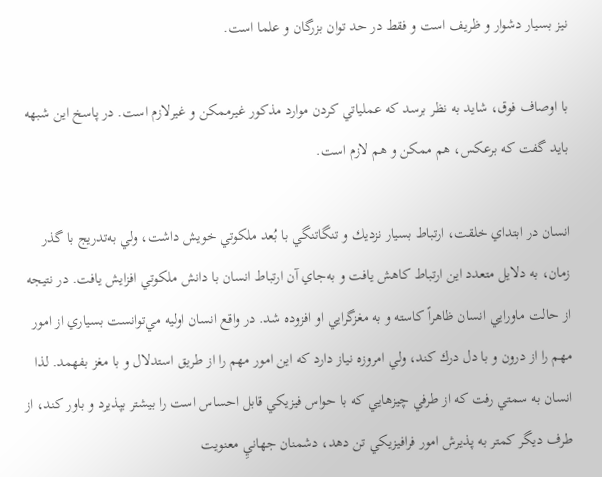نيز بسيار دشوار و ظريف است و فقط در حد توان بزرگان و علما است.

با اوصاف فوق، شايد به نظر برسد كه عملياتي كردن موارد مذكور غيرممكن و غيرلازم است. در پاسخ اين شبهه بايد گفت كه برعكس، هم ممكن و هم لازم است.

انسان در ابتداي خلقت، ارتباط بسيار نزديك و تنگاتنگي با بُعد ملكوتي خويش داشت، ولي به‌تدريج با گذر زمان، به دلايل متعدد اين ارتباط كاهش يافت و به‌جاي آن ارتباط انسان با دانش ملكوتي افزايش يافت. در نتيجه از حالت ماورايي انسان ظاهراً كاسته و به مغزگرايي او افزوده شد. در واقع انسان اوليه مي‌توانست بسياري از امور مهم را از درون و با دل درك كند، ولي امروزه نياز دارد كه اين امور مهم را از طريق استدلال و با مغز بفهمد. لذا انسان به سمتي رفت كه از طرفي چيز‌هايي كه با حواس فيزيكي قابل احساس است را بيشتر بپذيرد و باور كند، از طرف ديگر كمتر به پذيرش امور فرافيزيكي تن دهد، دشمنان جهانيِ معنويت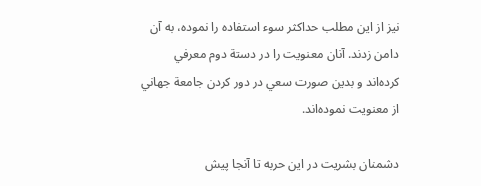نيز از اين مطلب حداكثر سوء استفاده را نموده، به آن دامن زدند. آنان معنويت را در دستة دوم معرفي كرده‌اند و بدين صورت سعي در دور كردن جامعة جهاني از معنويت نموده‌اند.

دشمنان بشريت در اين حربه تا آنجا پيش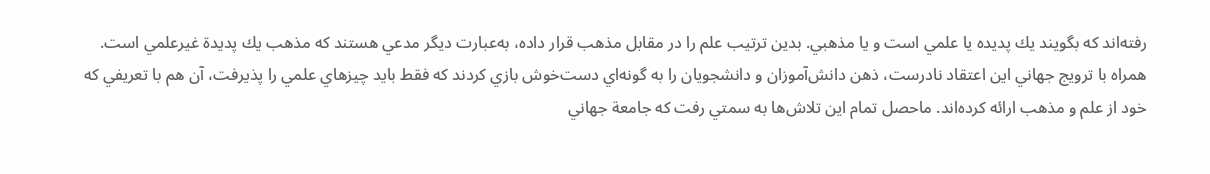رفته‌اند كه بگويند يك پديده يا علمي است و يا مذهبي. بدين ترتيب علم را در مقابل مذهب قرار داده، به‌عبارت ديگر مدعي هستند كه مذهب يك پديدة غيرعلمي است. همراه با ترويج جهاني اين اعتقاد نادرست، ذهن دانش‌آموزان و دانشجويان را به گونه‌اي دست‌خوش بازي كردند كه فقط بايد چيزهاي علمي را پذيرفت، آن هم با تعريفي كه خود از علم و مذهب ارائه كرده‌اند. ماحصل تمام اين تلاش‌ها به سمتي رفت كه جامعة جهاني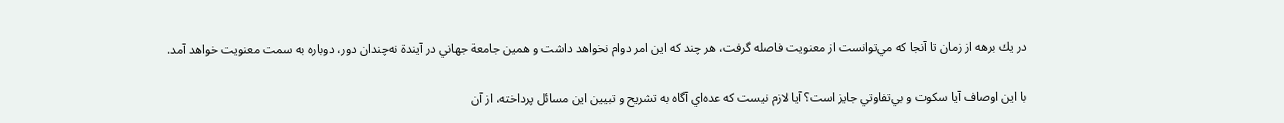در يك برهه از زمان تا آنجا كه مي‌توانست از معنويت فاصله گرفت، هر چند كه اين امر دوام نخواهد داشت و همين جامعة جهاني در آيندة نه‌چندان دور، دوباره به سمت معنويت خواهد آمد.

با اين اوصاف آيا سكوت و بي‌تفاوتي جايز است؟ آيا لازم نيست كه عده‌اي آگاه به تشريح و تبيين اين مسائل پرداخته، از آن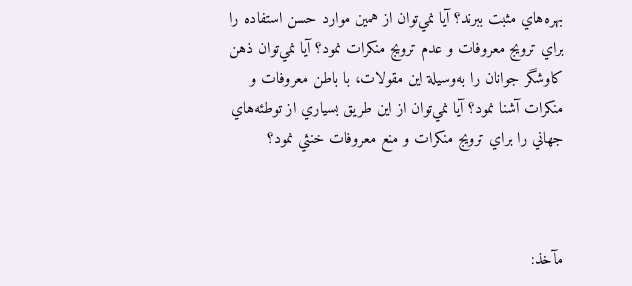بهره‌هاي مثبت ببرند؟ آيا نمي‌توان از همين موارد حسن استفاده را براي ترويج معروفات و عدم ترويج منكرات نمود؟ آيا نمي‌توان ذهن كاوشگر جوانان را به‌وسيلة اين مقولات، با باطن معروفات و منكرات آشنا نمود؟ آيا نمي‌توان از اين طريق بسياري از توطئه‌هاي جهاني را براي ترويج منكرات و منع معروفات خنثي نمود؟



مآخذ: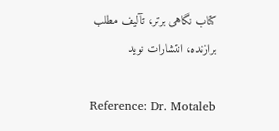کتاب نگاهی برتر، تآلیف مطلب برازنده، انتشارات نوید

Reference: Dr. Motaleb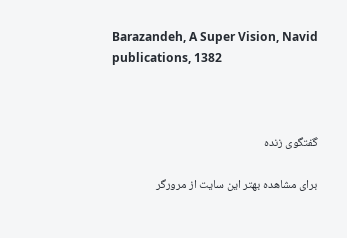Barazandeh, A Super Vision, Navid publications, 1382



گفتگوی زنده

برای مشاهده بهتر این سایت از مرورگر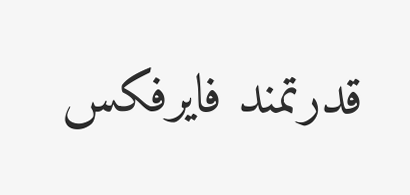قدرتمند فایرفکس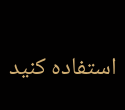استفاده کنید